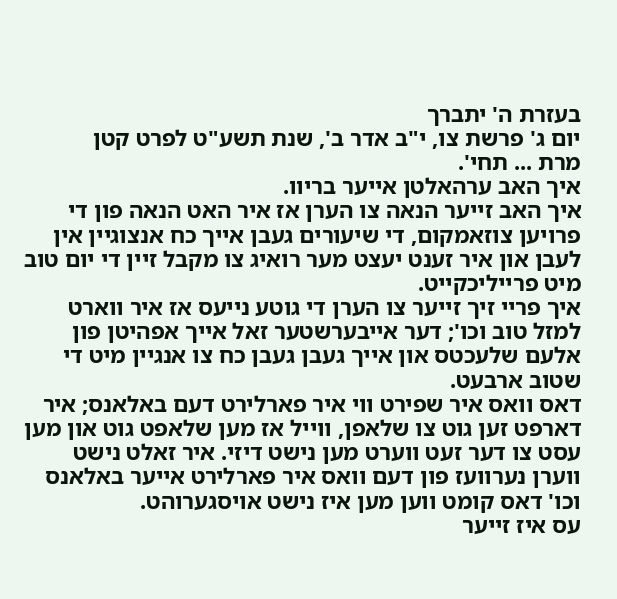בעזרת ה' יתברך
יום ג' פרשת צו, י"ב אדר ב', שנת תשע"ט לפרט קטן
מרת ... תחי'.
איך האב ערהאלטן אייער בריוו.
איך האב זייער הנאה צו הערן אז איר האט הנאה פון די פרויען צוזאמקום, די שיעורים געבן אייך כח אנצוגיין אין לעבן און איר זענט יעצט מער רואיג צו מקבל זיין די יום טוב מיט פרייליכקייט.
איך פריי זיך זייער צו הערן די גוטע נייעס אז איר ווארט למזל טוב וכו'; דער אייבערשטער זאל אייך אפהיטן פון אלעם שלעכטס און אייך געבן געבן כח צו אנגיין מיט די שטוב ארבעט.
דאס וואס איר שפירט ווי איר פארלירט דעם באלאנס; איר דארפט זען גוט צו שלאפן, ווייל אז מען שלאפט גוט און מען עסט צו דער זעט ווערט מען נישט דיזי. איר זאלט נישט ווערן נערוועז פון דעם וואס איר פארלירט אייער באלאנס וכו' דאס קומט ווען מען איז נישט אויסגערוהט.
עס איז זייער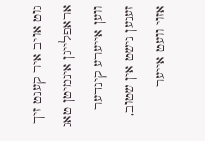גוט אויב איר קענט זיך אראפלייגן אינמיטן טאג ווען אייערע קינדער זענען נישט אין שטוב, אזוי וועט אייער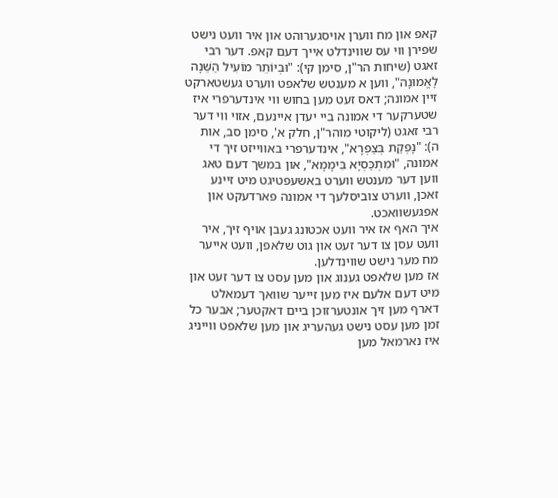קאפ און מח ווערן אויסגערוהט און איר וועט נישט שפירן ווי עס שווינדלט אייך דעם קאפ. דער רבי זאגט (שיחות הר"ן, סימן קי): "וּבְיוֹתֵר מוֹעִיל הַשֵּׁנָה לָאֱמוּנָה", ווען א מענטש שלאפט ווערט געשטארקט זיין אמונה; דאס זעט מען בחוש ווי אינדערפרי איז שטערקער די אמונה ביי יעדן איינעם, אזוי ווי דער רבי זאגט (ליקוטי מוהר"ן, חלק א', סימן סב, אות ה): "נָפְקַת בְּצַפְרָא", אינדערפרי באווייזט זיך די אמונה, "וּמִתְכַּסְיָא בִּימָמָא", און במשך דעם טאג ווען דער מענטש ווערט באשעפטיגט מיט זיינע זאכן, ווערט צוביסלעך די אמונה פארדעקט און אפגעשוואכט.
איך האף אז איר וועט אכטונג געבן אויף זיך, איר וועט עסן צו דער זעט און גוט שלאפן, וועט אייער מח מער נישט שווינדלען.
אז מען שלאפט גענוג און מען עסט צו דער זעט און מיט דעם אלעם איז מען זייער שוואך דעמאלט דארף מען זיך אונטערזוכן ביים דאקטער; אבער כל זמן מען עסט נישט געהעריג און מען שלאפט ווייניג איז נארמאל מען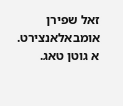זאל שפירן אומבאלאנצירט.
א גוטן טאג.